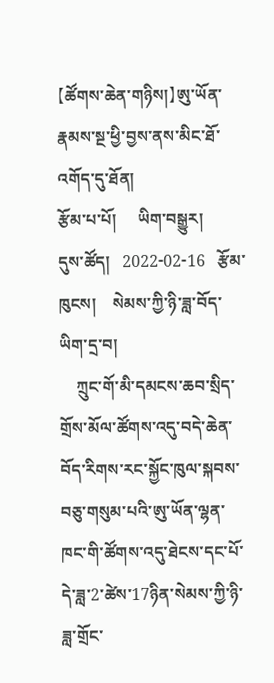【ཚོགས་ཆེན་གཉིས།】ཨུ་ཡོན་རྣམས་སྔ་ཕྱི་བྱས་ནས་མིང་ཐོ་འགོད་དུ་ཐོན།
རྩོམ་པ་པོ།     ཡིག་བསྒྱུར།       དུས་ཚོད།   2022-02-16   རྩོམ་ཁུངས།    སེམས་ཀྱི་ཉི་ཟླ་བོད་ཡིག་དྲ་བ།
    ཀྲུང་གོ་མི་དམངས་ཆབ་སྲིད་གྲོས་མོལ་ཚོགས་འདུ་བདེ་ཆེན་བོད་རིགས་རང་སྐྱོང་ཁུལ་སྐབས་བཅུ་གསུམ་པའི་ཨུ་ཡོན་ལྷན་ཁང་གི་ཚོགས་འདུ་ཐེངས་དང་པོ་དེ་ཟླ་2་ཚེས་17ཉིན་སེམས་ཀྱི་ཉི་ཟླ་གྲོང་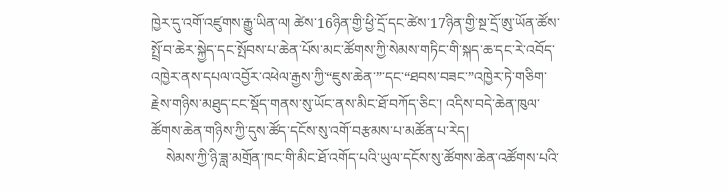ཁྱེར་དུ་འགོ་འཛུགས་རྒྱུ་ཡིན་ལ། ཚེས་16ཉིན་གྱི་ཕྱི་དྲོ་དང་ཚེས་17ཉིན་གྱི་སྔ་དྲོ་ཨུ་ཡོན་ཚོས་སྤྲོ་བ་ཆེར་སྐྱེད་དང་སྤོབས་པ་ཆེན་པོས་མང་ཚོགས་ཀྱི་སེམས་གཏིང་གི་སྐད་ཆ་དང་རེ་འབོད་འཁྱེར་ནས་དཔལ་འབྱོར་འཕེལ་རྒྱས་ཀྱི་“ཇུས་ཆེན་”་དང་“ཐབས་བཟང་”འཁྱེར་ཏེ་གཅིག་རྗེས་གཉིས་མཐུད་ངང་སྡོད་གནས་སུ་ཡོང་ནས་མིང་ཐོ་བཀོད་ཅིང་། འདིས་བདེ་ཆེན་ཁུལ་ཚོགས་ཆེན་གཉིས་ཀྱི་དུས་ཚོད་དངོས་སུ་འགོ་བརྩམས་པ་མཚོན་པ་རེད།
    སེམས་ཀྱི་ཉི་ཟླ་མགྲོན་ཁང་གི་མིང་ཐོ་འགོད་པའི་ཡུལ་དངོས་སུ་ཚོགས་ཆེན་འཚོགས་པའི་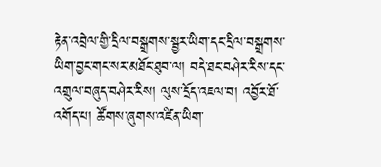རྟེན་འབྲེལ་གྱི་དྲིལ་བསྒྲགས་སྦྱར་ཡིག་དང་དྲིལ་བསྒྲགས་ཡིག་བྱང་གང་སར་མཐོང་ཐུབ་ལ། བདེ་ཐང་བཤེར་རིས་དང་འགྲུལ་བཞུད་བཤེར་རིས། ལུས་དྲོད་འཇལ་བ། འབྱོར་ཐོ་འགོད་པ། ཚོགས་ཞུགས་འཛིན་ཡིག་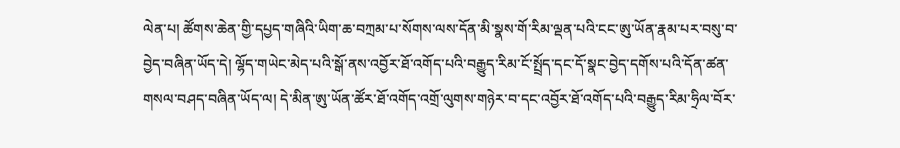ལེན་པ། ཚོགས་ཆེན་གྱི་དཔྱད་གཞིའི་ཡིག་ཆ་བཀྲམ་པ་སོགས་ལས་དོན་མི་སྣས་གོ་རིམ་ལྡན་པའི་ངང་ཨུ་ཡོན་རྣམ་པར་བསུ་བ་བྱེད་བཞིན་ཡོད་དེ། ལྷོད་གཡེང་མེད་པའི་སྒོ་ནས་འབྱོར་ཐོ་འགོད་པའི་བརྒྱུད་རིམ་ངོ་སྤྲོད་དང་དོ་སྣང་བྱེད་དགོས་པའི་དོན་ཚན་གསལ་བཤད་བཞིན་ཡོད་ལ། དེ་མིན་ཨུ་ཡོན་ཚོར་ཐོ་འགོད་འགྲོ་ལུགས་གཉེར་བ་དང་འབྱོར་ཐོ་འགོད་པའི་བརྒྱུད་རིམ་ཧྲིལ་བོར་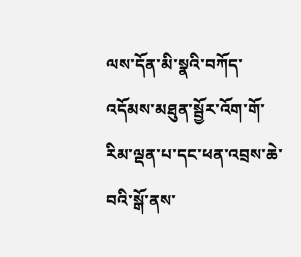ལས་དོན་མི་སྣའི་བཀོད་འདོམས་མཐུན་སྦྱོར་འོག་གོ་རིམ་ལྡན་པ་དང་ཕན་འབྲས་ཆེ་བའི་སྒོ་ནས་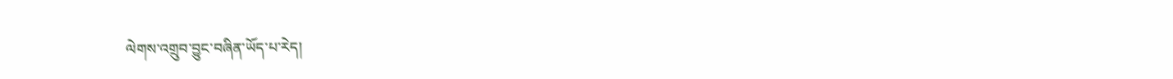ལེགས་འགྲུབ་བྱུང་བཞིན་ཡོད་པ་རེད།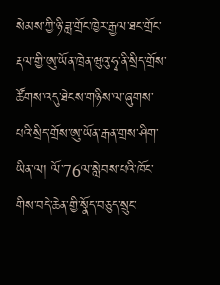སེམས་ཀྱི་ཉི་ཟླ་གྲོང་ཁྱེར་རྒྱལ་ཐང་གྲོང་རྡལ་གྱི་ཨུ་ཡོན་ཁྲེན་ཝུའུ་ཧྭ་ནི་སྲིད་གྲོས་ཚོགས་འདུ་ཐེངས་གཉིས་ལ་ཞུགས་པའི་སྲིད་གྲོས་ཨུ་ཡོན་རྒན་གྲས་ཤིག་ཡིན་ལ། ལོ་76ལ་སླེབས་པའི་ཁོང་གིས་བདེ་ཆེན་གྱི་སྣོད་བཅུད་སྲུང་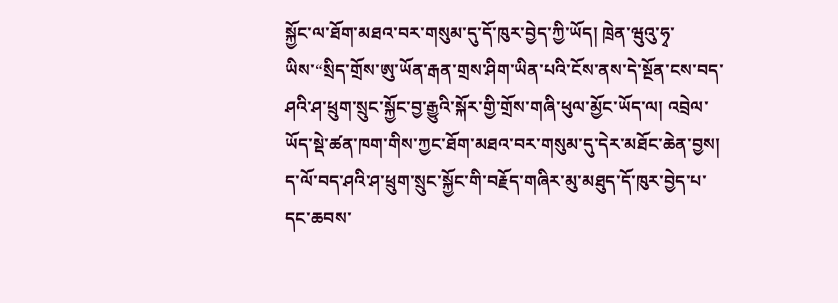སྐྱོང་ལ་ཐོག་མཐའ་བར་གསུམ་དུ་དོ་ཁུར་བྱེད་ཀྱི་ཡོད། ཁྲེན་ཝུའུ་ཧྭ་ཡིས་“སྲིད་གྲོས་ཨུ་ཡོན་རྒན་གྲས་ཤིག་ཡིན་པའི་ངོས་ནས་དེ་སྔོན་ངས་བད་ཤའི་ཤ་ཕྲུག་སྲུང་སྐྱོང་བྱ་རྒྱུའི་སྐོར་གྱི་གྲོས་གཞི་ཕུལ་མྱོང་ཡོད་ལ། འབྲེལ་ཡོད་སྡེ་ཚན་ཁག་གིས་ཀྱང་ཐོག་མཐའ་བར་གསུམ་དུ་དེར་མཐོང་ཆེན་བྱས། ད་ལོ་བད་ཤའི་ཤ་ཕྲུག་སྲུང་སྐྱོང་གི་བརྗོད་གཞིར་མུ་མཐུད་དོ་ཁུར་བྱེད་པ་དང་ཆབས་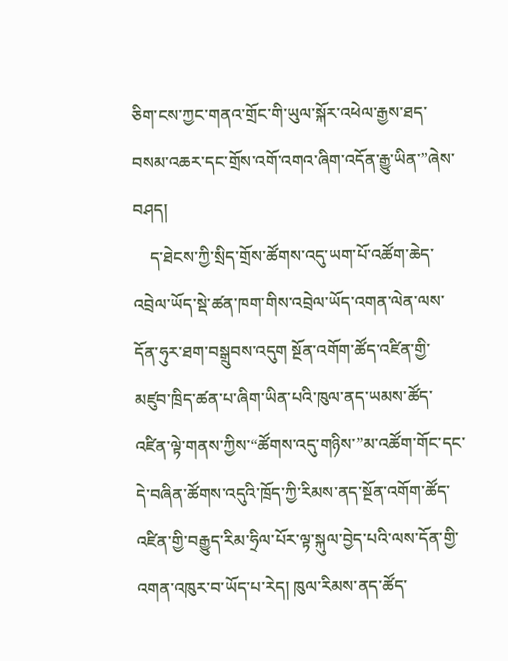ཅིག་ངས་ཀྱང་གནའ་གྲོང་གི་ཡུལ་སྐོར་འཕེལ་རྒྱས་ཐད་བསམ་འཆར་དང་གྲོས་འགོ་འགའ་ཞིག་འདོན་རྒྱུ་ཡིན་”ཞེས་བཤད།
    ད་ཐེངས་ཀྱི་སྲིད་གྲོས་ཚོགས་འདུ་ཡག་པོ་འཚོག་ཆེད་འབྲེལ་ཡོད་སྡེ་ཚན་ཁག་གིས་འབྲེལ་ཡོད་འགན་ལེན་ལས་དོན་ཧུར་ཐག་བསྒྲུབས་འདུག སྔོན་འགོག་ཚོད་འཛིན་གྱི་མཛུབ་ཁྲིད་ཚན་པ་ཞིག་ཡིན་པའི་ཁུལ་ནད་ཡམས་ཚོད་འཛིན་ལྟེ་གནས་ཀྱིས་“ཚོགས་འདུ་གཉིས་”མ་འཚོག་གོང་དང་དེ་བཞིན་ཚོགས་འདུའི་ཁྲོད་ཀྱི་རིམས་ནད་སྔོན་འགོག་ཚོད་འཛིན་གྱི་བརྒྱུད་རིམ་ཧྲིལ་པོར་ལྟ་སྐུལ་བྱེད་པའི་ལས་དོན་གྱི་འགན་འཁུར་བ་ཡོད་པ་རེད། ཁུལ་རིམས་ནད་ཚོད་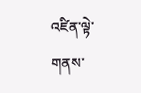འཛིན་ལྟེ་གནས་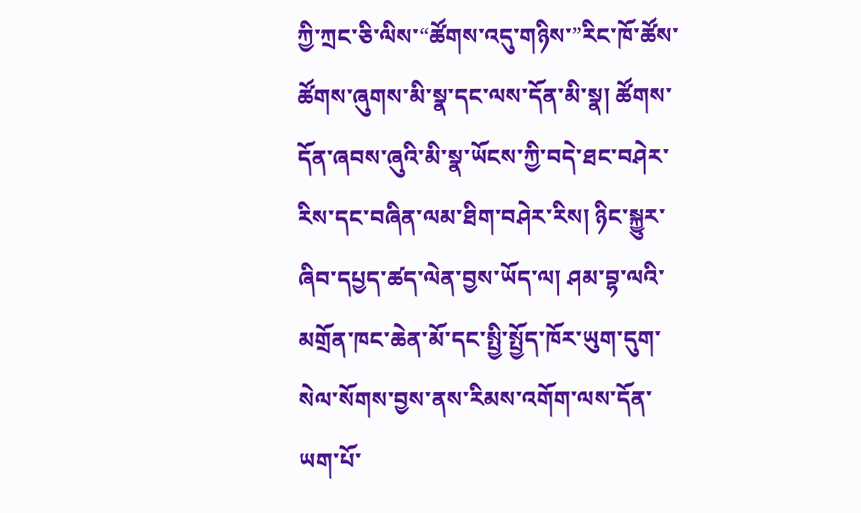ཀྱི་ཀྲང་ཅི་ལིས་“ཚོགས་འདུ་གཉིས་”རིང་ཁོ་ཚོས་ཚོགས་ཞུགས་མི་སྣ་དང་ལས་དོན་མི་སྣ། ཚོགས་དོན་ཞབས་ཞུའི་མི་སྣ་ཡོངས་ཀྱི་བདེ་ཐང་བཤེར་རིས་དང་བཞིན་ལམ་ཐིག་བཤེར་རིས། ཉིང་སྐྱུར་ཞིབ་དཔྱད་ཚད་ལེན་བྱས་ཡོད་ལ། ཤམ་བྷ་ལའི་མགྲོན་ཁང་ཆེན་མོ་དང་སྤྱི་སྤྱོད་ཁོར་ཡུག་དུག་སེལ་སོགས་བྱས་ནས་རིམས་འགོག་ལས་དོན་ཡག་པོ་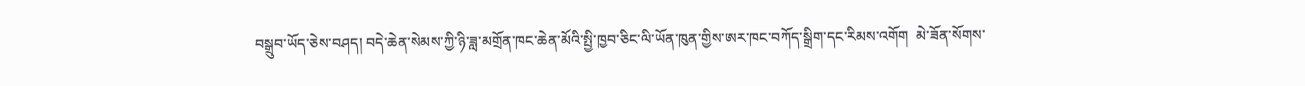བསྒྲུབ་ཡོད་ཅེས་བཤད། བདེ་ཆེན་སེམས་ཀྱི་ཉི་ཟླ་མགྲོན་ཁང་ཆེན་མོའི་སྤྱི་ཁྱབ་ཅིང་ལི་ཡོན་ཁུན་གྱིས་ཨར་ཁང་བཀོད་སྒྲིག་དང་རིམས་འགོག  མེ་ཟོན་སོགས་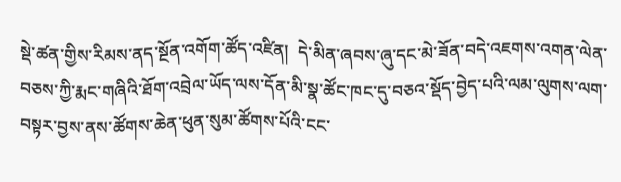སྡེ་ཚན་གྱིས་རིམས་ནད་སྔོན་འགོག་ཚོད་འཛིན།  དེ་མིན་ཞབས་ཞུ་དང་མེ་ཟོན་བདེ་འཇགས་འགན་ལེན་བཅས་ཀྱི་རྨང་གཞིའི་ཐོག་འབྲེལ་ཡོད་ལས་དོན་མི་སྣ་ཚོང་ཁང་དུ་བཅའ་སྡོད་བྱེད་པའི་ལམ་ལུགས་ལག་བསྟར་བྱས་ནས་ཚོགས་ཆེན་ཕུན་སུམ་ཚོགས་པོའི་ངང་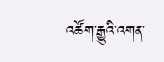འཚོག་རྒྱུའི་འགན་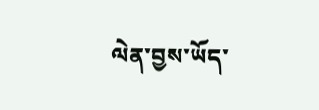ལེན་བྱས་ཡོད་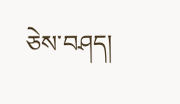ཅེས་བཤད།